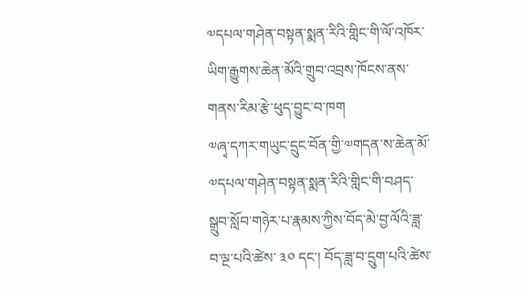༧དཔལ་གཤེན་བསྟན་སྨན་རིའི་གླིང་གི་ལོ་འཁོར་ཡིག་རྒྱུགས་ཆེན་མོའི་གྲུབ་འབྲས་ཁོངས་ནས་གནས་རིམ་རྩེ་ཕུད་བྱུང་བ་ཁག
༧ཞྭ་དཀར་གཡུང་དྲུང་བོན་གྱི་༧གདན་ས་ཆེན་མོ་༧དཔལ་གཤེན་བསྟན་སྨན་རིའི་གླིང་གི་བཤད་སྒྲུབ་སློབ་གཉེར་པ་རྣམས་ཀྱིས་བོད་མེ་བྱ་ལོའི་ཟླ་བ་ལྔ་པའི་ཚེས་ ༣༠ དང་། བོད་ཟླ་བ་དྲུག་པའི་ཚེས་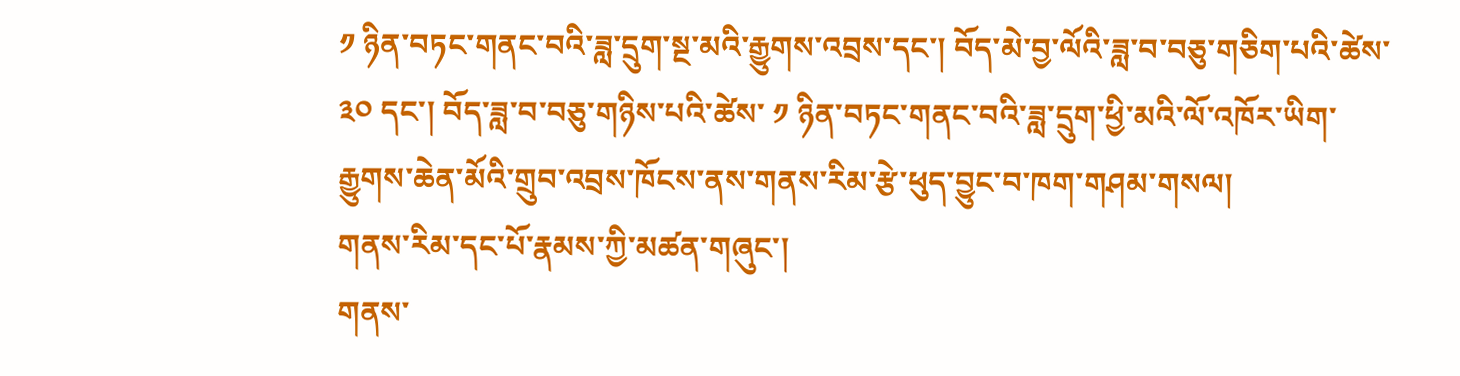༡ ཉིན་བཏང་གནང་བའི་ཟླ་དྲུག་སྔ་མའི་རྒྱུགས་འབྲས་དང་། བོད་མེ་བྱ་ལོའི་ཟླ་བ་བཅུ་གཅིག་པའི་ཚེས་ ༣༠ དང་། བོད་ཟླ་བ་བཅུ་གཉིས་པའི་ཚེས་ ༡ ཉིན་བཏང་གནང་བའི་ཟླ་དྲུག་ཕྱི་མའི་ལོ་འཁོར་ཡིག་རྒྱུགས་ཆེན་མོའི་གྲུབ་འབྲས་ཁོངས་ནས་གནས་རིམ་རྩེ་ཕུད་བྱུང་བ་ཁག་གཤམ་གསལ།
གནས་རིམ་དང་པོ་རྣམས་ཀྱི་མཚན་གཞུང་།
གནས་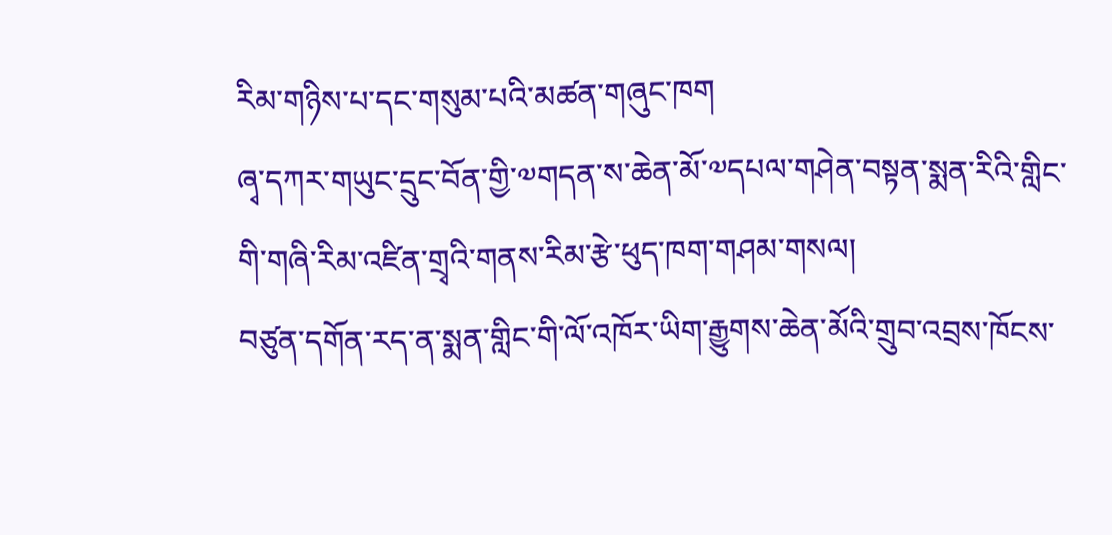རིམ་གཉིས་པ་དང་གསུམ་པའི་མཚན་གཞུང་ཁག
ཞྭ་དཀར་གཡུང་དྲུང་བོན་གྱི་༧གདན་ས་ཆེན་མོ་༧དཔལ་གཤེན་བསྟན་སྨན་རིའི་གླིང་གི་གཞི་རིམ་འཛིན་གྲྭའི་གནས་རིམ་རྩེ་ཕུད་ཁག་གཤམ་གསལ།
བཙུན་དགོན་རད་ན་སྨན་གླིང་གི་ལོ་འཁོར་ཡིག་རྒྱུགས་ཆེན་མོའི་གྲུབ་འབྲས་ཁོངས་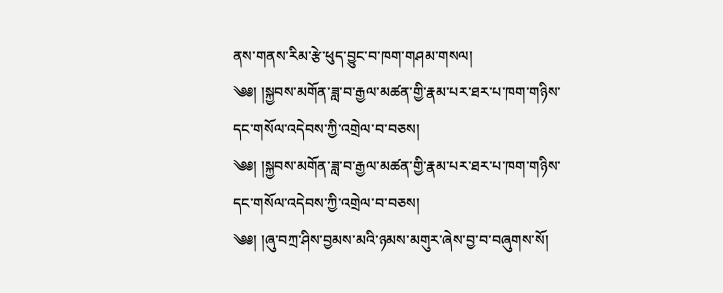ནས་གནས་རིམ་རྩེ་ཕུད་བྱུང་བ་ཁག་གཤམ་གསལ།
༄༅། །སྐྱབས་མགོན་ཟླ་བ་རྒྱལ་མཚན་གྱི་རྣམ་པར་ཐར་པ་ཁག་གཉིས་དང་གསོལ་འདེབས་ཀྱི་འགྲེལ་བ་བཅས།
༄༅། །སྐྱབས་མགོན་ཟླ་བ་རྒྱལ་མཚན་གྱི་རྣམ་པར་ཐར་པ་ཁག་གཉིས་དང་གསོལ་འདེབས་ཀྱི་འགྲེལ་བ་བཅས།
༄༅། །ཞུ་བཀྲ་ཤིས་བྱམས་མའི་ཉམས་མགུར་ཞེས་བྱ་བ་བཞུགས་སོ།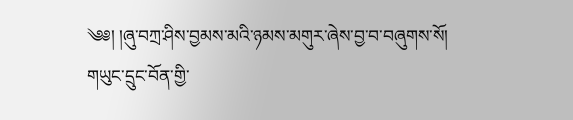༄༅། །ཞུ་བཀྲ་ཤིས་བྱམས་མའི་ཉམས་མགུར་ཞེས་བྱ་བ་བཞུགས་སོ།
གཡུང་དྲུང་བོན་གྱི་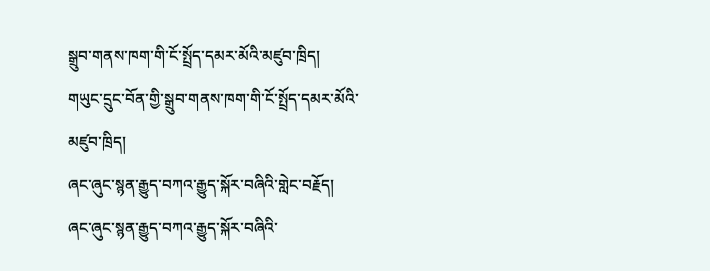སྒྲུབ་གནས་ཁག་གི་ངོ་སྤྲོད་དམར་མོའི་མཛུབ་ཁྲིད།
གཡུང་དྲུང་བོན་གྱི་སྒྲུབ་གནས་ཁག་གི་ངོ་སྤྲོད་དམར་མོའི་མཛུབ་ཁྲིད།
ཞང་ཞུང་སྙན་རྒྱུད་བཀའ་རྒྱུད་སྐོར་བཞིའི་གླེང་བརྗོད།
ཞང་ཞུང་སྙན་རྒྱུད་བཀའ་རྒྱུད་སྐོར་བཞིའི་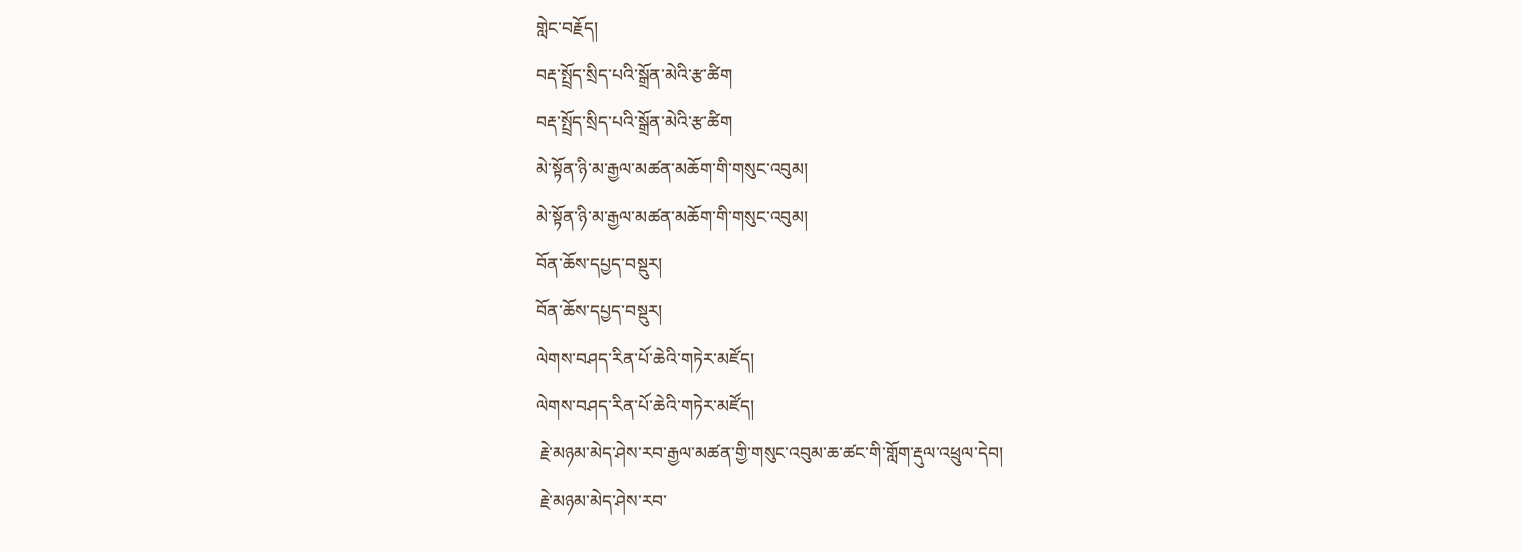གླེང་བརྗོད།
བརྡ་སྤྲོད་སྲིད་པའི་སྒྲོན་མེའི་རྩ་ཚིག
བརྡ་སྤྲོད་སྲིད་པའི་སྒྲོན་མེའི་རྩ་ཚིག
མེ་སྟོན་ཉི་མ་རྒྱལ་མཚན་མཆོག་གི་གསུང་འབུམ།
མེ་སྟོན་ཉི་མ་རྒྱལ་མཚན་མཆོག་གི་གསུང་འབུམ།
བོན་ཆོས་དཔྱད་བསྡུར།
བོན་ཆོས་དཔྱད་བསྡུར།
ལེགས་བཤད་རིན་པོ་ཆེའི་གཏེར་མཛོད།
ལེགས་བཤད་རིན་པོ་ཆེའི་གཏེར་མཛོད།
 རྗེ་མཉམ་མེད་ཤེས་རབ་རྒྱལ་མཚན་གྱི་གསུང་འབུམ་ཆ་ཚང་གི་གློག་རྡུལ་འཕྲུལ་དེབ།
 རྗེ་མཉམ་མེད་ཤེས་རབ་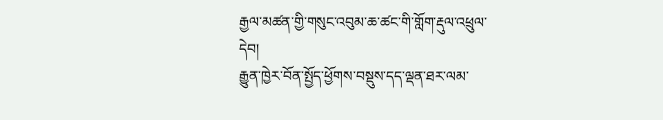རྒྱལ་མཚན་གྱི་གསུང་འབུམ་ཆ་ཚང་གི་གློག་རྡུལ་འཕྲུལ་དེབ།
རྒྱུན་ཁྱེར་བོན་སྤྱོད་ཕྱོགས་བསྡུས་དད་ལྡན་ཐར་ལམ་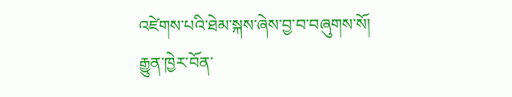འཛེགས་པའི་ཐེམ་སྐས་ཞེས་བྱ་བ་བཞུགས་སོ།
རྒྱུན་ཁྱེར་བོན་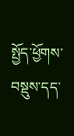སྤྱོད་ཕྱོགས་བསྡུས་དད་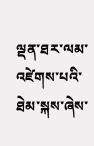ལྡན་ཐར་ལམ་འཛེགས་པའི་ཐེམ་སྐས་ཞེས་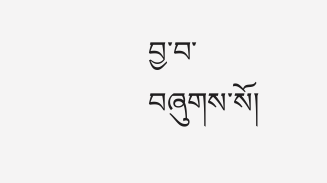བྱ་བ་བཞུགས་སོ།